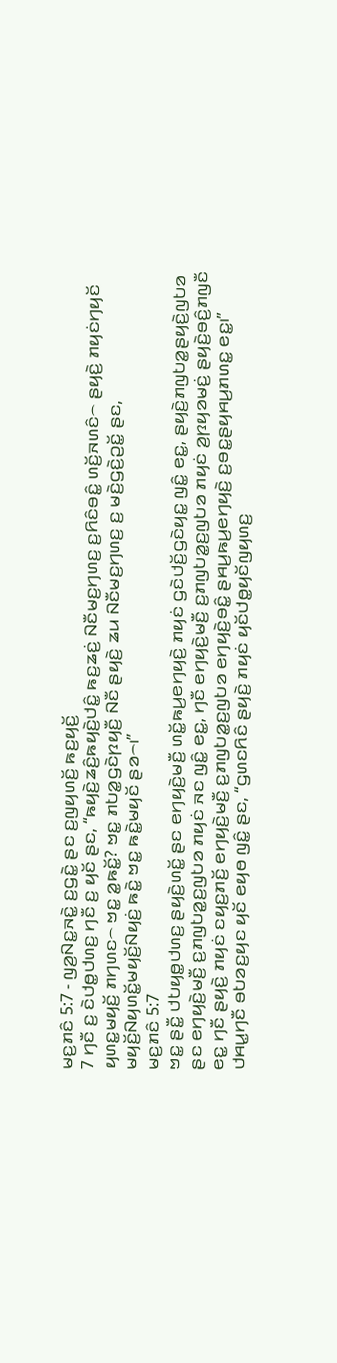ꤗꤢ꤬ꤊꤢꤨ 5:7 - ꤜꤤ꤬ꤡꤢ꤭ꤏꤢꤧ꤭ ꤢ꤬ꤞꤢꤧ꤭ ꤔꤢ ꤢ꤬ꤜꤟꤛꤢꤩ꤬ ꤒꤢ꤬ꤟꤢꤩ꤬
7 ꤚꤢꤪ ꤢ꤬ ꤢꤧꤓꤥ꤭ꤓꤛꤢ꤬ ꤚꤢꤪ ꤢ꤬ ꤟꤢꤩ ꤔꤢ, “ꤒꤟꤢꤧ꤬ꤘꤢꤨ꤬ꤒꤟꤢꤧ꤬ꤓꤢꤨ꤭ ꤒꤢ꤬ꤘꤢꤦ꤬ ꤡꤢꤪꤗꤢ꤬ꤚꤛꤢ꤬ ꤢ꤬ꤖꤢꤨꤋꤢꤨ꤭ ꤛꤢꤩ꤬ꤏꤛꤢꤨ꤮ ꤔꤟꤢꤧ꤬ ꤊꤟꤢꤦꤚꤟꤢꤩ ꤟꤛꤢ꤭ꤗꤟꤢꤩ꤬ ꤊꤚꤛꤢ꤮ ꤠꤢ꤭ ꤤ꤭ꤒꤢꤩ꤭? ꤠꤢ꤭ ꤊꤝꤤ꤭ꤞꤢꤧꤐꤟꤢꤪ꤬ ꤡꤢꤪ ꤔꤟꤢꤧ꤬ ꤘꤣ ꤡꤢꤪꤗꤢ꤬ꤚꤛꤢ꤬ ꤢ꤬ ꤗꤢꤧ꤬ꤞꤢꤧ꤬ꤑꤢꤩ꤭ ꤔꤢ, ꤗꤟꤢꤩ꤬ꤡꤟꤛꤢꤩ꤭ꤗꤟꤢꤩ꤬ꤡꤟꤢꤦ꤬ ꤒꤢꤧ꤭ ꤠꤢ꤭ ꤒꤢꤧ꤭ꤗꤟꤢꤩ ꤔꤤ꤮꤯”
ꤗꤢ꤬ꤊꤢꤨ 5:7
ꤠꤢ꤭ ꤔꤢꤪ꤭ ꤓꤝꤟꤥ꤭ꤓꤛꤢ꤬ ꤔꤟꤢꤧ꤬ꤛꤢꤩ꤭ ꤔꤢ ꤕꤚꤟꤢꤧ꤬ꤗꤢꤪ꤬ ꤛꤢꤩ꤭ꤒꤣ꤬ꤕꤚꤟꤢꤧ꤬ ꤊꤟꤢꤦ ꤞꤢꤧꤓꤢꤩ꤬ꤞꤢꤧꤟꤢ꤭ ꤜꤢꤨ꤭ ꤕꤢ꤭, ꤔꤟꤢꤧ꤬ꤊꤜꤝꤤ꤭ꤔꤟꤢꤧ꤬ꤜꤝꤤ ꤔꤢ ꤕꤚꤟꤢꤧ꤬ꤗꤢꤪ꤬ ꤢ꤬ꤊꤜꤝꤤ꤭ꤢ꤬ꤜꤝꤤ ꤊꤟꤢꤦ ꤏꤢ ꤜꤢꤨ꤭ ꤕꤢ꤭, ꤚꤢꤪ ꤕꤚꤟꤢꤧ꤬ꤗꤢꤪ꤬ ꤢ꤬ꤊꤜꤝꤤ꤭ꤢ꤬ꤜꤝꤤ ꤊꤟꤢꤦ ꤤ꤬ꤐꤟꤤꤗꤢꤦ꤬ ꤔꤟꤢꤧ꤬ꤋꤢꤨ꤬ꤊꤜꤢꤪ ꤕꤢ꤭ ꤚꤢꤪ ꤔꤟꤢꤧ꤬ ꤊꤟꤢꤦ ꤢꤟꤢ꤬ꤊꤢꤩ꤬ ꤕꤚꤟꤢꤧ꤬ꤗꤢꤪ꤬ ꤢ꤬ꤊꤜꤝꤤ꤭ꤢ꤬ꤜꤝꤤ ꤕꤚꤟꤢꤧ꤬ꤋꤢꤨ꤭ ꤔꤌꤣ꤬ꤒꤣ꤬ꤕꤚꤟꤢꤧ꤬ ꤢ꤬ꤋꤢ꤭ꤔꤟꤌꤣ꤬ꤊꤛꤢ꤭ ꤕꤢ꤭꤯”
ꤓꤌꤣ꤭ꤚꤢꤪ ꤋꤝꤤꤢ꤬ꤟꤢ ꤟꤢꤩ ꤕꤟꤥ ꤜꤢꤨ꤭ ꤔꤢ, “ꤞꤛꤢꤖꤢꤨ ꤔꤟꤢꤧ꤬ ꤊꤟꤢꤦ ꤟꤢꤩꤓꤥ꤭ꤟꤢꤩꤜꤟꤛꤢ꤬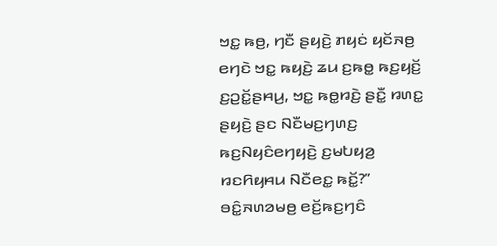ꤠꤢ꤭ ꤒꤥ꤬, ꤚꤢꤪ ꤔꤟꤢꤧ꤬ ꤊꤟꤢꤦ ꤟꤢꤩꤏꤥ꤬ ꤕꤚꤢꤧ ꤠꤢ꤭ ꤒꤟꤢꤧ꤬ ꤘꤣ ꤢ꤬ꤒꤥ꤭ ꤒꤢ꤬ꤟꤢꤩ꤬ ꤢ꤬ꤑꤢꤩ꤭ꤔꤌꤣ꤬, ꤠꤢ꤭ ꤒꤥ꤭ꤙꤢꤧ꤬ ꤔꤢꤪ꤭ ꤙꤛꤢ꤭ ꤔꤟꤢꤧ꤬ ꤔꤢ ꤡꤢꤪꤗꤢ꤬ꤚꤛꤢ꤬ ꤒꤢ꤬ꤡꤟꤢꤨꤕꤚꤟꤢꤧ꤬ ꤢ꤬ꤗꤝꤟꤤ꤬ ꤙꤢꤖꤟꤌꤣ ꤡꤢꤪꤕꤢ꤭ ꤒꤢꤩ꤭?”
ꤋꤢꤨ꤭ꤏꤛꤤꤗꤥ꤬ ꤕꤢꤩ꤬ꤒꤢ꤬ꤚꤢꤨ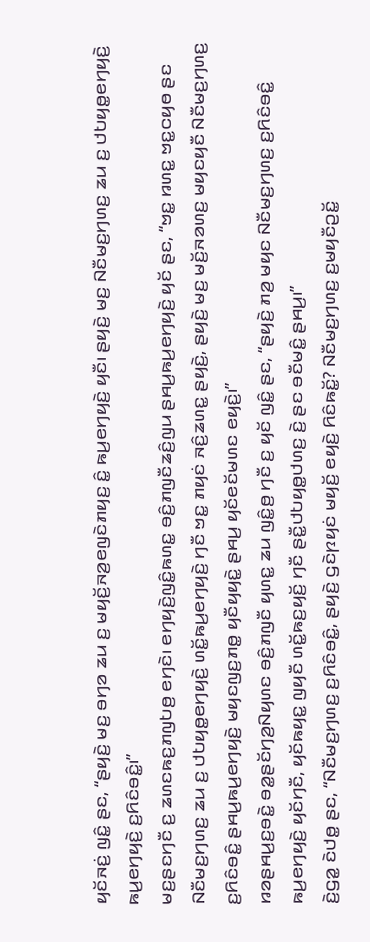ꤟꤢꤩꤏꤢꤦ꤬ ꤜꤢꤨ꤭ ꤔꤢ, “ꤔꤟꤢꤧ꤬ ꤗꤢ꤬ ꤋꤚꤤ ꤘꤣ ꤢ꤬ ꤗꤟꤢꤩ꤬ꤏꤤ꤬ꤕꤜꤢꤧꤊꤟꤢ꤬ ꤢꤨ꤭ ꤒꤣ꤬ꤕꤚꤟꤢꤧ꤬ ꤟꤢꤪ꤯ ꤔꤟꤢꤧ꤬ ꤗꤢ꤬ ꤡꤢꤪꤗꤢ꤬ꤚꤛꤢ꤬ ꤘꤣ ꤢ꤬ ꤓꤝꤟꤥ꤭ꤕꤚꤟꤢꤧ꤬ ꤒꤣ꤬ꤕꤚꤟꤢꤧ꤬ ꤢ꤬ꤖꤢꤨꤋꤢꤨ꤭꤯”
ꤗꤢ꤬ꤔꤢꤚꤢꤪ ꤢ꤬ ꤘꤛꤢꤒꤢ꤬ꤊꤜꤝꤥ꤬ ꤕꤚꤢꤧ꤯ ꤕꤚꤟꤢꤧ꤬ꤜꤢꤨ꤭ꤒꤛꤢ꤭ ꤋꤢꤨ꤬ꤊꤜꤢꤪꤘꤢꤨ꤬ꤜꤣ ꤔꤌꤣ꤬ꤒꤣ꤬ꤕꤚꤟꤢꤧ꤬ ꤟꤢꤩ ꤔꤢ, “ꤠꤢ꤭ ꤙꤛꤢ꤭ ꤠꤢ꤭ꤍꤟꤥ ꤔꤢ ꤡꤢꤪꤗꤢ꤬ꤚꤛꤢ꤬ ꤘꤣ ꤢ꤬ ꤓꤝꤟꤥ꤭ꤕꤚꤟꤢꤧ꤬ ꤛꤢꤩ꤭ꤒꤣ꤬ꤕꤚꤟꤢꤧ꤬ ꤚꤢꤪ ꤠꤢ꤭ ꤊꤟꤢꤦ ꤏꤢꤨ꤬ꤘꤛꤢ꤭ ꤔꤟꤢꤧ꤬, ꤔꤟꤢꤧ꤬ ꤗꤢ꤬ ꤗꤢꤩ꤬ꤏꤤꤛꤢ꤬ ꤗꤟꤢꤟꤢꤪ ꤡꤢꤪꤗꤢ꤬ꤚꤛꤢ꤬ ꤢ꤬ꤖꤢꤨꤋꤢꤨ꤭ ꤔꤌꤣ꤬ꤒꤣ꤬ꤕꤚꤟꤢꤧ꤬ ꤗꤟꤢꤜꤢ꤬ꤊꤥ꤭ ꤟꤢꤪꤟꤟꤢꤧ꤭ ꤔꤌꤣ꤬ ꤟꤢꤩꤕꤢꤩꤗꤛꤢ ꤕꤟꤢꤧ꤬꤯”
ꤙꤤꤔꤌꤣ꤬ꤢ꤬ꤋꤢꤧ꤭ ꤋꤤ꤭ꤔꤢꤩꤚꤤ꤬ꤡꤟꤛꤢ ꤋꤢꤨ꤬ꤊꤜꤢꤪ ꤟꤛꤢ꤭ ꤘꤣ ꤜꤢꤨ꤭ꤥ꤬ ꤚꤢꤪ ꤢ꤬ ꤟꤢꤩ ꤜꤢꤨ꤭ ꤔꤢ, “ꤔꤟꤢꤧ꤬ ꤊꤤ꤬ ꤗꤟꤢ ꤡꤢꤪꤗꤢ꤬ꤚꤛꤢ꤬ ꤢ꤬ꤖꤢꤨꤋꤢꤨ꤭ ꤒꤣ꤬ꤕꤚꤟꤢꤧ꤬ ꤟꤢꤩꤚꤢꤪ, ꤟꤢꤩꤒꤟꤢ꤭ ꤜꤟꤢꤪ ꤛꤢꤩ꤭ꤒꤢ꤬ꤟꤢꤩ꤬ ꤚꤢꤪ ꤔꤢꤪ꤭ꤓꤝꤟꤥ꤭ꤓꤛꤢ꤬ ꤢꤧ꤬ ꤔꤢ ꤋꤢꤪꤗꤢꤨ꤭ ꤔꤌꤣ꤬꤯”
ꤢꤧ꤬ꤞꤤ꤭ ꤢꤧꤓꤥ꤭ ꤔꤢ, “ꤡꤢꤪꤗꤢ꤬ꤚꤛꤢ꤬ ꤢ꤬ꤖꤢꤨꤋꤢꤨ꤭, ꤔꤟꤢꤧ꤬ ꤞꤢꤧꤐꤟꤢꤦ ꤗꤟꤢꤩ꤬ ꤕꤟꤢꤧ꤬ ꤖꤢꤨꤒꤢꤩ꤭? ꤡꤢꤪꤗꤢ꤬ꤚꤛꤢ꤬ ꤢ꤬ꤗꤟꤢꤪꤑꤢꤩ꤭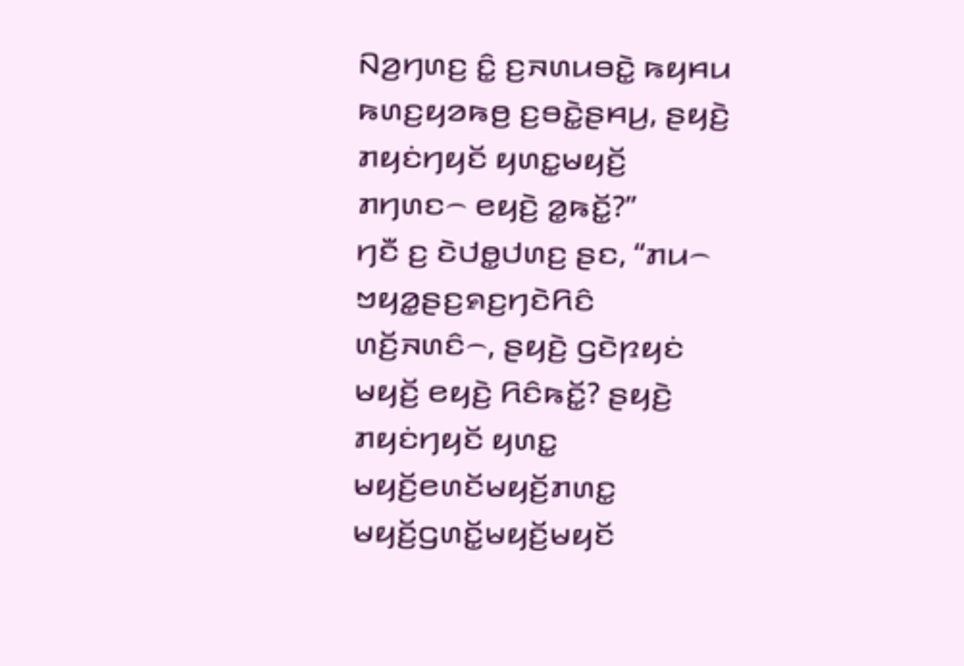ꤡꤤ꤬ꤚꤛꤢ꤬ ꤢꤨ꤭ ꤢ꤬ꤏꤛꤣꤋꤢꤧ꤭ ꤒꤟꤌꤣ ꤒꤛꤢ꤬ꤟꤤꤒꤥ꤬ ꤢ꤬ꤋꤢꤧ꤭ꤔꤌꤣ꤬, ꤔꤟꤢꤧ꤬ ꤊꤟꤢꤦꤚꤟꤢꤩ ꤟꤛꤢ꤭ꤗꤟꤢꤩ꤬ ꤊꤚꤛꤢ꤮ ꤕꤟꤢꤧ꤬ ꤤ꤭ꤒꤢꤩ꤭?”
ꤚꤢꤪ ꤢ꤬ ꤢꤧꤓꤥ꤭ꤓꤛꤢ꤬ ꤔꤢ, “ꤊꤣ꤮ ꤠꤟꤤ꤭ꤔꤢ꤬ꤎꤢ꤬ꤚꤢꤧꤖꤢꤨ ꤛꤢꤩ꤬ꤏꤛꤢꤨ꤮, ꤔꤟꤢꤧ꤬ ꤞꤢꤧꤐꤟꤢꤦ ꤗꤟꤢꤩ꤬ ꤕꤟꤢꤧ꤬ ꤖꤢꤨꤒꤢꤩ꤭? ꤔꤟꤢꤧ꤬ ꤊꤟꤢꤦꤚꤟꤢꤩ ꤟꤛꤢ꤭ ꤗꤟꤢꤩ꤬ꤕꤛꤢꤩꤗꤟꤢꤩ꤬ꤊꤛꤢ꤭ ꤗꤟꤢꤩ꤬ꤞꤛꤢꤩ꤭ꤗꤟꤢꤩ꤬ꤗꤟꤢꤩ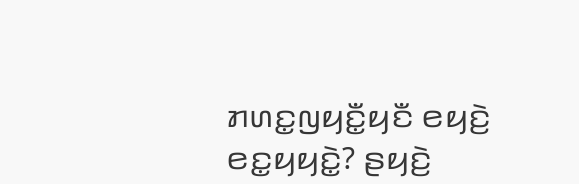ꤊꤛꤢ꤭ꤜꤟꤢꤪ꤭ꤟꤢꤪ ꤕꤟꤢꤧ꤬ ꤕꤢ꤭ꤟꤟꤢꤧ꤭? ꤔꤟꤢꤧ꤬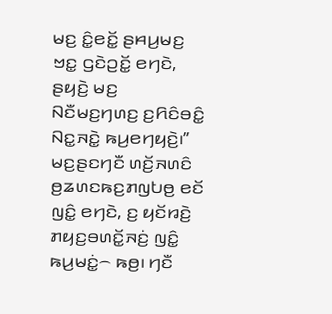ꤗꤢ꤬ ꤢꤨ꤭ꤕꤢꤩ꤭ ꤔꤌꤣ꤬ꤗꤢ꤬ ꤠꤢ꤭ ꤞꤢꤧꤑꤢꤩ꤭ ꤕꤚꤢꤧ, ꤔꤟꤢꤧ꤬ ꤗꤢ꤬ ꤡꤢꤪꤗꤢ꤬ꤚꤛꤢ꤬ ꤢ꤬ꤖꤢꤨꤋꤢꤨ꤭ ꤡꤢ꤭ꤏꤢꤧ꤭ ꤒꤣ꤬ꤕꤚꤟꤢꤧ꤬꤯”
ꤗꤢ꤬ꤔꤢꤚꤢꤪ ꤛꤢꤩ꤬ꤏꤛꤢꤨ ꤥ꤬ꤘꤛꤢꤒꤢ꤬ꤊꤜꤝꤥ꤬ ꤕꤢꤩ ꤜꤢꤨ꤭ ꤕꤚꤢꤧ, ꤢ꤬ ꤟꤢꤩꤙꤢꤧ꤬ ꤊꤟꤢ꤬ꤋꤛꤢꤩ꤭ꤏꤢꤦ꤬ ꤜꤢꤨ꤭ ꤒꤣ꤬ꤗꤢꤦ꤭꤮ ꤒꤥ꤬꤯ ꤚꤢꤪ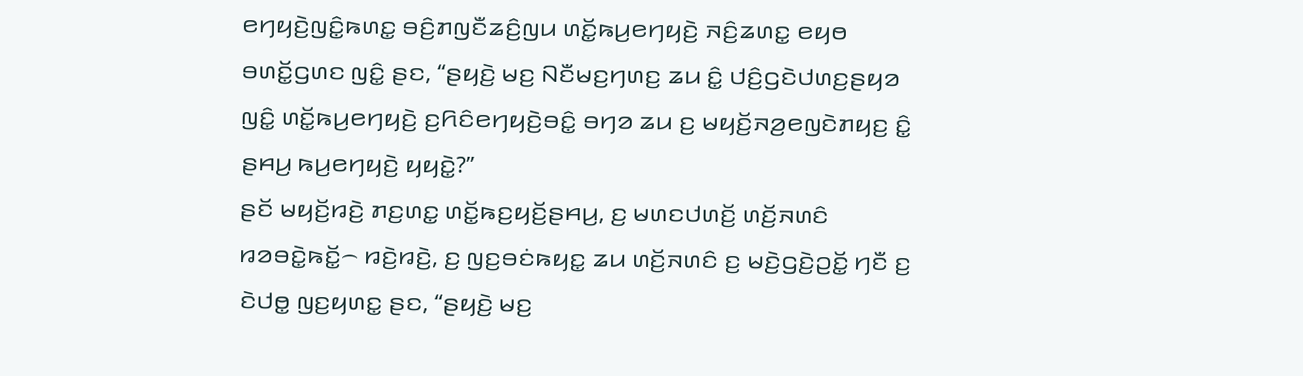ꤕꤚꤟꤢꤧ꤬ꤜꤢꤨ꤭ꤒꤛꤢ꤭ ꤋꤢꤨ꤬ꤊꤜꤢꤪꤘꤢꤨ꤬ꤜꤣ ꤛꤢꤩ꤭ꤒꤣ꤬ꤕꤚꤟꤢꤧ꤬ ꤏꤢꤨ꤬ꤘꤛꤢ꤭ ꤕꤟꤥ ꤋꤛꤢꤩ꤭ꤞꤛꤢ ꤜꤢꤨ꤭ ꤔꤢ, “ꤔꤟꤢꤧ꤬ ꤗꤢ꤬ ꤡꤢꤪꤗꤢ꤬ꤚꤛꤢ꤬ ꤘꤣ ꤢꤨ꤭ ꤓꤢꤨ꤬ꤞꤢꤧꤓꤛꤢ꤬ꤔꤟꤤ ꤜꤢꤨ꤭ ꤛꤢꤩ꤭ꤒꤣ꤬ꤕꤚꤟꤢꤧ꤬ ꤢ꤬ꤖꤢꤨꤕꤚꤟꤢꤧ꤬ꤋꤢꤨ꤭ ꤋꤚꤤ ꤘꤣ ꤢ꤬ ꤗꤟꤢꤩ꤬ꤏꤤ꤬ꤕꤜꤢꤧꤊꤟꤢ꤬ ꤢꤨ꤭ ꤔꤌꤣ꤬ ꤒꤣ꤬ꤕꤚꤟꤢꤧ꤬ ꤟꤟꤢꤧ꤭?”
ꤔꤢꤩ ꤗꤟꤢꤩ꤬ꤙꤢꤧ꤬ ꤊꤢ꤬ꤛꤢ꤭ ꤛꤢꤩ꤭ꤒꤢ꤬ꤟꤢꤩ꤬ꤔꤌꤣ꤬, ꤢ꤬ ꤗꤛꤢꤓꤛꤢꤩ꤬ ꤛꤢꤩ꤬ꤏꤛꤢꤨ ꤙꤤꤋꤢꤧ꤭ꤒꤢꤩ꤭꤮ ꤙꤢꤧ꤬ꤙꤢꤧ꤬, ꤢ꤬ ꤜꤢ꤬ꤋꤢꤦꤒꤟꤢ꤭ ꤘꤣ ꤛꤢꤩ꤬ꤏꤛꤢꤨ ꤢ꤬ ꤗꤢꤧ꤬ꤞꤢꤧ꤬ꤑꤢꤩ꤭ ꤚꤢꤪ ꤢ꤬ ꤢꤧꤓꤥ꤭ ꤜꤢ꤬ꤟꤛꤢ꤭ ꤔꤢ, “ꤔꤟꤢꤧ꤬ ꤗꤢ꤬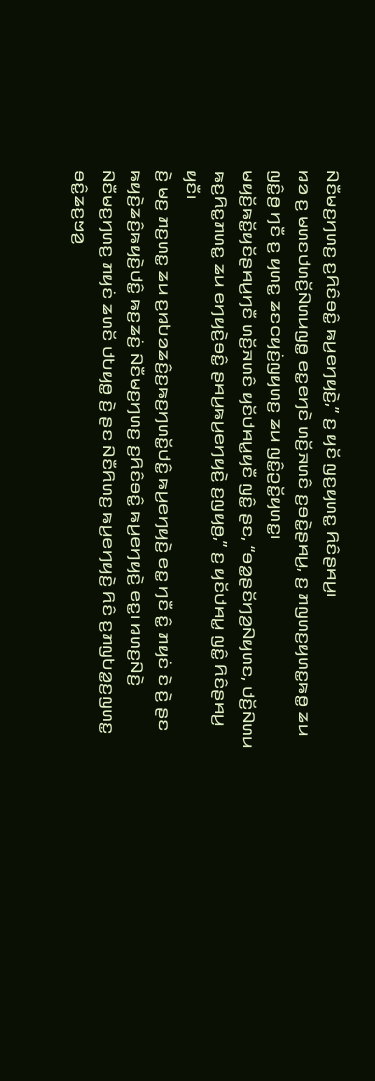ꤡꤢꤪꤗꤢ꤬ꤚꤛꤢ꤬ ꤢ꤬ꤖꤢꤨꤋꤢꤨ꤭ ꤒꤣ꤬ꤕꤚꤟꤢꤧ꤬,” ꤢ꤬ ꤟꤢꤩ ꤜꤢ꤬ꤟꤛꤢ꤭ ꤖꤢꤨꤔꤌꤣ꤬꤯
ꤙꤤ ꤢ꤬ ꤗꤛꤢꤓꤛꤢꤩ꤬ꤡꤛꤣꤜꤥ꤭ ꤕꤢ꤭ꤕꤚꤢꤧ ꤛꤢꤩ꤬ꤏꤛꤢꤨ ꤢ꤬ꤋꤢꤧ꤭ꤔꤌꤣ꤬, ꤢ꤬ ꤊꤜꤛꤢ꤬ꤟꤛꤢ꤭ꤒꤥ꤭ ꤘꤣ ꤜꤢꤨ꤭ꤥ꤬ ꤚꤢꤪ ꤢ꤬ ꤟꤛꤢ꤭ ꤘꤢꤍꤟꤢꤦ꤬ꤜꤟꤛꤢ꤬ ꤘꤣ ꤜꤢꤨ꤭ꤑꤢꤩ꤭ꤟꤛꤢ꤭꤯
ꤗꤟꤢꤩ꤬ꤒꤢꤩ꤭ꤟꤢꤩꤔꤌꤣ꤬ꤚꤢꤪ ꤛꤢꤩ꤬ꤏꤛꤢꤨ ꤟꤢꤩꤓꤌꤣ꤭ꤟꤢꤪ ꤜꤢꤨ꤭ ꤔꤢ, “ꤋꤤ꤭ꤔꤢꤩꤚꤤ꤬ꤡꤟꤛꤢ, ꤓꤢꤩ꤬ꤡꤛꤣ ꤒꤢ꤬ꤖꤢ꤭ꤊꤛꤢ꤭ ꤘꤣ ꤕꤚꤟꤢꤧ꤬ꤋꤢꤨ꤭ ꤔꤌꤣ꤬ꤒꤣ꤬ꤕꤚꤟꤢꤧ꤬ ꤢ꤬ꤜꤟꤥ꤬,” ꤢ꤬ ꤟꤢꤩꤓꤌꤣ꤭ ꤜꤢꤨ꤭ ꤖꤢꤨꤔꤌꤣ꤬ ꤟꤢꤪ꤯
ꤢꤧ꤬ ꤗꤢ꤬ ꤊꤢ꤬ꤛꤢ꤭ ꤘꤣ ꤢ꤬ꤙꤝꤤꤘꤢꤨ꤬ꤢ꤬ꤒꤢ꤬ꤚꤛꤢꤩ꤭ꤓꤢꤨ꤭ ꤒꤣ꤬ꤕꤚꤟꤢꤧ꤬ ꤕꤢ꤭ ꤚꤢꤪ ꤢꤨ꤭ ꤊꤟꤢꤦ ꤢꤧ ꤢꤧ꤬ ꤔꤢ ꤒꤟꤢꤧ꤬ꤘꤢꤨ꤬ꤒꤟꤢꤧ꤬ꤓꤢꤨ꤭ ꤒꤢ꤬ꤘꤢꤦ꤬ ꤡꤢꤪꤗꤢ꤬ꤚꤛꤢ꤬ ꤢ꤬ꤖꤢꤨꤋꤢꤨ꤭ ꤒꤣ꤬ꤕꤚꤟꤢꤧ꤬ ꤕꤢ꤭꤯ ꤙꤛꤢ꤬ꤡꤢꤧ꤬ ꤡꤢꤪꤗꤢ꤬ꤚꤛꤢ꤬ ꤊꤟꤢꤦ ꤘꤛꤢꤩ ꤓꤝꤟꤥ꤭ ꤢꤧ꤬ ꤔꤢ ꤡꤢꤪꤖꤛꤢ꤬ ꤒꤣ꤬ꤕꤚꤟꤢꤧ꤬ ꤖꤢꤨ ꤢ꤬ꤊꤜꤝꤤ꤭ꤢ꤬ꤜꤛꤢ꤭ ꤋꤢꤨ꤭ꤘꤢ꤬ꤠꤤ꤬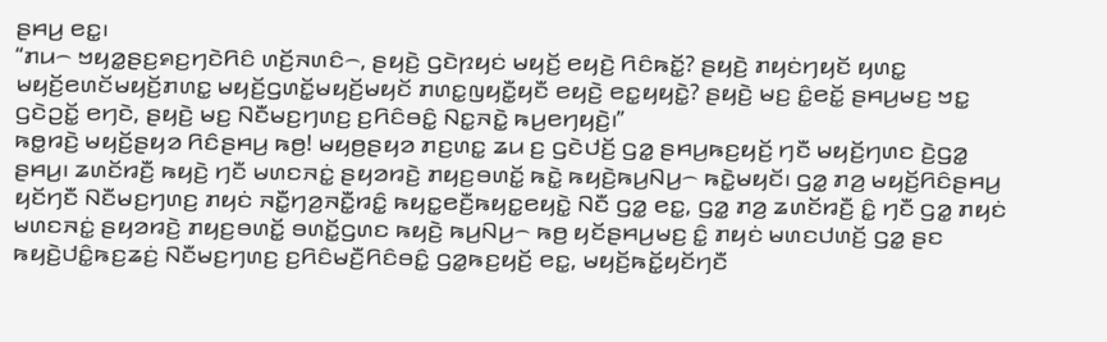ꤔꤌꤣ꤬ ꤕꤢ꤭꤯
“ꤊꤣ꤮ ꤠꤟꤤ꤭ꤔꤢ꤬ꤎꤢ꤬ꤚꤢꤧꤖꤢꤨ ꤛꤢꤩ꤬ꤏꤛꤢꤨ꤮, ꤔꤟꤢꤧ꤬ ꤞꤢꤧꤐꤟꤢꤦ ꤗꤟꤢꤩ꤬ ꤕꤟꤢꤧ꤬ ꤖꤢꤨꤒꤢꤩ꤭? ꤔꤟꤢꤧ꤬ ꤊꤟꤢꤦꤚꤟꤢꤩ ꤟꤛꤢ꤭ ꤗꤟꤢꤩ꤬ꤕꤛꤢꤩꤗꤟꤢꤩ꤬ꤊꤛꤢ꤭ ꤗꤟꤢꤩ꤬ꤞꤛꤢꤩ꤭ꤗꤟꤢꤩ꤬ꤗꤟꤢꤩ ꤊꤛꤢ꤭ꤜꤟꤢꤪ꤭ꤟꤢꤪ ꤕꤟꤢꤧ꤬ ꤕꤢ꤭ꤟꤟꤢꤧ꤭? ꤔꤟꤢꤧ꤬ ꤗꤢ꤬ ꤢꤨ꤭ꤕꤢꤩ꤭ ꤔꤌꤣ꤬ꤗꤢ꤬ ꤠꤢ꤭ ꤞꤢꤧꤑꤢꤩ꤭ ꤕꤚꤢꤧ, ꤔꤟꤢꤧ꤬ ꤗꤢ꤬ ꤡꤢꤪꤗꤢ꤬ꤚꤛꤢ꤬ ꤢ꤬ꤖꤢꤨꤋꤢꤨ꤭ ꤡꤢ꤭ꤏꤢꤧ꤭ ꤒꤣ꤬ꤕꤚꤟꤢꤧ꤬꤯”
ꤒꤥ꤭ꤙꤢꤧ꤬ ꤗꤟꤢꤩ꤬ꤔꤟꤤ ꤖꤢꤨꤔꤌꤣ꤬ ꤒꤥ꤬! ꤗꤟꤥ꤬ꤔꤟꤤ ꤊꤢ꤬ꤛꤢ꤭ ꤘꤣ ꤢ꤬ ꤞꤢꤧꤓꤢꤩ꤬ ꤞꤤ꤭ ꤔꤌꤣ꤬ꤒꤢ꤬ꤟꤢꤩ꤬ ꤚꤢꤪ ꤗꤟꤢꤩ꤬ꤚꤛꤢ ꤢꤧ꤬ꤞꤤ꤭ ꤔꤌꤣ꤬꤯ ꤘꤛꤢꤩꤙꤢꤪ꤬ ꤒꤟꤢꤧ꤬ ꤚꤢꤪ ꤗꤛꤢꤏꤢꤦ꤭ ꤔꤟꤤꤙꤢꤧ꤬ ꤊꤟꤢ꤬ꤋꤛꤢꤩ꤭ ꤒꤢꤧ꤭ ꤒꤟꤢꤧ꤬ꤒꤣ꤬ꤡꤣ꤬꤮ ꤒꤢꤧ꤭ꤗꤟꤢꤩ꤯ ꤞꤤ꤭ ꤊꤤ꤬ ꤗꤟꤢꤩ꤬ꤖꤢꤨꤔꤌꤣ꤬ ꤟꤢꤩꤚꤢꤪ ꤡꤢꤪꤗꤢ꤬ꤚꤛꤢ꤬ ꤊꤟꤢꤦ ꤏꤢꤪ꤭ꤚꤤ꤬ꤏꤢꤪ꤭ꤙꤢꤨ꤭ ꤒꤟꤢ꤭ꤕꤢꤪ꤬ꤒꤟꤢ꤭ꤕꤟꤢꤧ꤭ ꤡꤢꤪ ꤞꤤ꤭ ꤕꤢ꤭, ꤞꤤ꤭ ꤊꤤ꤬ ꤘꤛꤢꤩꤙꤢꤪ꤬ ꤢꤨ꤭ ꤚꤢꤪ ꤞꤤ꤭ ꤊꤟꤢꤦ ꤗꤛꤢꤏꤢꤦ꤭ ꤔꤟꤤꤙꤢꤧ꤬ ꤊꤟꤢ꤬ꤋꤛꤢꤩ꤭ ꤋꤛꤢꤩ꤭ꤞꤛꤢ ꤒꤟꤢꤧ꤬ ꤒꤣ꤬ꤡꤣ꤬꤮ ꤒꤥ꤬ ꤟꤢꤩꤔꤌꤣ꤬ꤗꤢ꤬ ꤢꤨ꤭ ꤊꤟꤢꤦ ꤗꤛꤢꤓꤛꤢꤩ꤬ ꤞꤤ꤭ ꤔꤢ ꤒꤟꤢꤧ꤬ꤓꤢꤨ꤭ꤒꤢ꤬ꤘꤢꤦ꤬ ꤡꤢꤪꤗꤢ꤬ꤚꤛꤢ꤬ ꤢ꤬ꤖꤢꤨꤗꤢꤪ꤬ꤖꤢꤨꤋꤢꤨ꤭ ꤞꤤ꤭ꤒꤢ꤬ꤟꤢꤩ꤬ ꤕꤢ꤭, ꤗꤟꤢꤩ꤬ꤒꤢꤩ꤭ꤟꤢꤩꤚꤢꤪ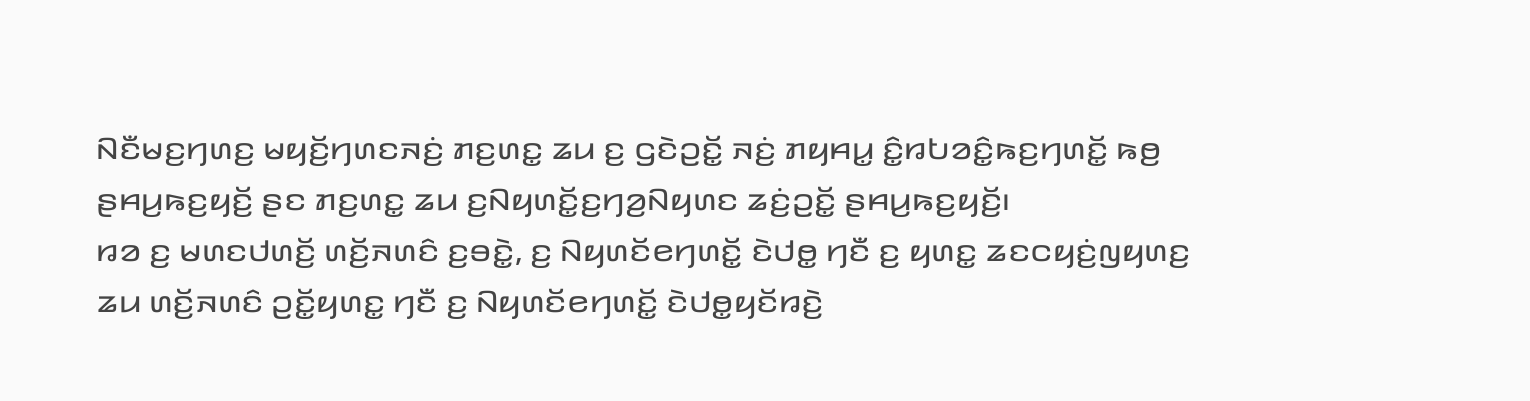ꤡꤢꤪꤗꤢ꤬ꤚꤛꤢ꤬ ꤗꤟꤢꤩ꤬ꤚꤛꤢꤏꤢꤦ꤬ ꤊꤢ꤬ꤛꤢ꤭ ꤘꤣ ꤢ꤬ ꤞꤢꤧꤑꤢꤩ꤭ ꤏꤢꤦ꤬ ꤊꤟꤌꤣ꤭ ꤢꤨ꤭ꤙꤝꤤꤢꤨ꤭ꤒꤢ꤬ꤚꤛꤢꤩ꤭ ꤒꤥ꤬ ꤔꤌꤣ꤬ꤒꤢ꤬ꤟꤢꤩ꤬ ꤔꤢ ꤊꤢ꤬ꤛꤢ꤭ ꤘꤣ ꤢ꤬ꤡꤟꤛꤢꤩ꤭ꤢ꤬ꤚꤤ꤬ꤡꤟꤛꤢ ꤘꤢꤦ꤬ꤑꤢꤩ꤭ ꤔꤌꤣ꤬ꤒꤢ꤬ꤟꤢꤩ꤬꤯
ꤙꤤ ꤢ꤬ ꤗꤛꤢꤓꤛꤢꤩ꤬ ꤛꤢꤩ꤬ꤏꤛꤢꤨ ꤢ꤬ꤋꤢꤧ꤭, ꤢ꤬ ꤡꤟꤛꤢꤩꤕꤚꤛꤢꤩ꤭ ꤢꤧꤓꤥ꤭ ꤚꤢꤪ ꤢ꤬ ꤟꤛꤢ꤭ ꤘꤢꤍꤟꤢꤦ꤬ꤜꤟꤛꤢ꤬ ꤘꤣ ꤛꤢꤩ꤬ꤏꤛꤢꤨ ꤑꤢꤩ꤭ꤟꤛꤢ꤭ ꤚꤢꤪ ꤢ꤬ ꤡꤟꤛꤢꤩꤕꤚꤛꤢꤩ꤭ ꤢꤧꤓꤥ꤭ꤟꤢꤩꤙꤢꤧ꤬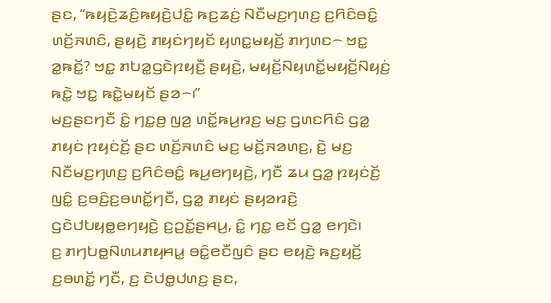ꤔꤢ, “ꤒꤟꤢꤧ꤬ꤘꤢꤨ꤬ꤒꤟꤢꤧ꤬ꤓꤢꤨ꤭ ꤒꤢ꤬ꤘꤢꤦ꤬ ꤡꤢꤪꤗꤢ꤬ꤚꤛꤢ꤬ ꤢ꤬ꤖꤢꤨꤋꤢꤨ꤭ ꤛꤢꤩ꤬ꤏꤛꤢꤨ, ꤔꤟꤢꤧ꤬ ꤊꤟꤢꤦꤚꤟꤢꤩ ꤟꤛꤢ꤭ꤗꤟꤢꤩ꤬ ꤊꤚꤛꤢ꤮ ꤠꤢ꤭ ꤤ꤭ꤒꤢꤩ꤭? ꤠꤢ꤭ ꤊꤝꤤ꤭ꤞꤢꤧꤐꤟꤢꤪ꤬ ꤔꤟꤢꤧ꤬, ꤗꤟꤢꤩ꤬ꤡꤟꤛꤢꤩ꤭ꤗꤟꤢꤩ꤬ꤡꤟꤢꤦ꤬ ꤒꤢꤧ꤭ ꤠꤢ꤭ ꤒꤢꤧ꤭ꤗꤟꤢꤩ ꤔꤤ꤮꤯”
ꤗꤢ꤬ꤔꤢꤚꤢꤪ ꤢꤨ꤭ ꤚꤢ꤭ꤥ꤬ ꤜꤤ꤬ ꤛꤢꤩ꤭ꤒꤣ꤬ꤙꤢ꤬ ꤗꤢ꤬ ꤞꤛꤢꤖꤢꤨ ꤞꤤ꤭ ꤊꤟꤢꤦ ꤐꤟꤢꤦꤢꤩ꤬ ꤔꤢ ꤛꤢꤩ꤬ꤏꤛꤢꤨ ꤗꤢ꤬ ꤗꤢꤩ꤬ꤏꤤꤛꤢ꤬, ꤢꤧ꤬ ꤗꤢ꤬ ꤡꤢꤪꤗꤢ꤬ꤚꤛꤢ꤬ ꤢ꤬ꤖꤢꤨꤋꤢꤨ꤭ ꤒꤣ꤬ꤕꤚꤟꤢꤧ꤬, ꤚꤢꤪ ꤘꤣ ꤞꤤ꤭ ꤐꤟꤢꤦꤢꤩ꤬ ꤜꤢꤨ꤭ ꤢ꤬ꤋꤢꤨ꤬ꤢ꤬ꤋꤛꤢꤩ꤭ꤚꤢꤪ, ꤞꤤ꤭ ꤊꤟꤢꤦ ꤔꤟꤤꤙꤢꤧ꤬ ꤞꤢꤧꤓꤝꤟꤥ꤭ꤕꤚꤟꤢꤧ꤬ ꤢ꤬ꤑꤢꤩ꤭ꤔꤌꤣ꤬, ꤢꤨ꤭ ꤚꤢ꤭ ꤕꤢꤩ ꤞꤤ꤭ ꤕꤚꤢꤧ꤯
ꤢ꤬ ꤊꤚꤝꤥ꤭ꤡꤛꤣꤊꤟꤌꤣ꤭ ꤋꤢꤨ꤭ꤕꤢꤪꤜꤢꤨ ꤔꤢ ꤕꤟꤢꤧ꤬ ꤒꤢ꤬ꤟꤢꤩ꤬ ꤢ꤬ꤋꤛꤢꤩ꤭ ꤚꤢꤪ, ꤢ꤬ ꤢꤧꤓꤥ꤭ꤓꤛꤢ꤬ ꤔꤢ,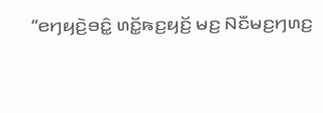“ꤕꤚꤟꤢꤧ꤬ꤋꤢꤨ꤭ ꤛꤢꤩ꤭ꤒꤢ꤬ꤟꤢꤩ꤬ ꤗꤢ꤬ ꤡꤢꤪꤗꤢ꤬ꤚꤛꤢ꤬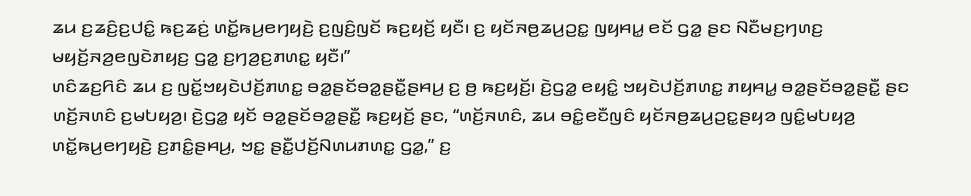ꤘꤣ ꤢ꤬ꤘꤢꤨ꤬ꤢ꤬ꤓꤢꤨ꤭ ꤒꤢ꤬ꤘꤢꤦ꤬ ꤛꤢꤩ꤭ꤒꤣ꤬ꤕꤚꤟꤢꤧ꤬ ꤢ꤬ꤜꤢꤨ꤬ꤜꤢꤩ ꤒꤢ꤬ꤟꤢꤩ꤬ ꤟꤢꤪ꤯ ꤢ꤬ ꤟꤢꤩꤏꤥ꤬ꤘꤣ꤬ꤑꤢ꤭ ꤜꤟꤌꤣ꤭ ꤕꤢꤩ ꤞꤤ꤭ ꤔꤢ ꤡꤢꤪꤗꤢ꤬ꤚꤛꤢ꤬ ꤗꤟꤢꤩ꤬ꤏꤤ꤬ꤕꤜꤢꤧꤊꤟꤢ꤬ ꤞꤤ꤭ ꤢ꤬ꤚꤤ꤬ꤢ꤬ꤊꤛꤢ꤭ ꤟꤢꤪ꤯”
ꤛꤢꤨꤘꤢ꤬ꤖꤢꤨ ꤘꤣ ꤢ꤬ ꤜꤢꤩ꤭ꤠꤟꤢꤧꤓꤢꤩ꤬ꤊꤛꤢ꤭ ꤋꤤ꤭ꤔꤢꤩꤋꤤ꤭ꤔꤢꤪ꤭ꤔꤌꤣ꤬ ꤢ꤬ ꤥ꤬ ꤒꤢ꤬ꤟꤢꤩ꤬꤯ ꤢꤧ꤬ꤞꤤ꤭ ꤕꤟꤢꤨ꤭ ꤠꤟꤢꤧꤓꤢꤩ꤬ꤊꤛꤢ꤭ ꤊꤟꤌꤣ꤭ ꤋꤤ꤭ꤔꤢꤩꤋꤤ꤭ꤔꤢꤪ꤭ ꤔꤢ ꤛꤢꤩ꤬ꤏꤛꤢꤨ ꤢ꤬ꤗꤝꤟꤤ꤬꤯ ꤢꤧ꤬ꤞꤤ꤭ ꤟꤢꤩ ꤋꤤ꤭ꤔꤢꤩꤋꤤ꤭ꤔꤢꤪ꤭ ꤒꤢ꤬ꤟꤢꤩ꤬ ꤔꤢ, “ꤛꤢꤩ꤬ꤏꤛꤢꤨ, ꤘꤣ ꤋꤢꤨ꤭ꤕꤢꤪꤜꤢꤨ ꤟꤢꤩꤏꤥ꤬ꤘꤣ꤬ꤑꤢ꤭ꤔꤟꤤ ꤜꤢꤨ꤭ꤗꤝꤟꤤ꤬ ꤛꤢꤩ꤭ꤒꤣ꤬ꤕꤚꤟꤢꤧ꤬ ꤢ꤬ꤊꤢꤨ꤭ꤔꤌꤣ꤬, ꤠꤢ꤭ ꤔꤢꤪ꤭ꤓꤢꤩ꤬ꤡꤛꤣꤊꤛꤢ꤭ ꤞꤤ꤭,” ꤢ꤬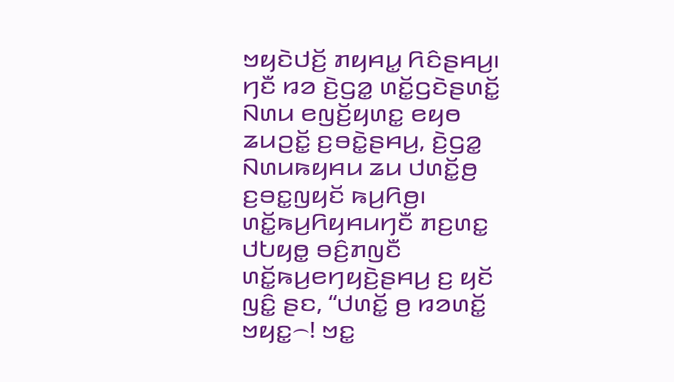ꤠꤟꤢꤧꤓꤢꤩ꤬ ꤊꤟꤌꤣ꤭ ꤖꤢꤨꤔꤌꤣ꤬꤯
ꤚꤢꤪ ꤙꤤ ꤢꤧ꤬ꤞꤤ꤭ ꤛꤢꤩ꤭ꤞꤢꤧꤔꤛꤢꤩ꤭ ꤡꤛꤣ ꤕꤜꤢꤩ꤬ꤟꤛꤢ꤭ ꤕꤟꤥ ꤘꤣꤑꤢꤩ꤭ ꤢ꤬ꤋꤢꤧ꤭ꤔꤌꤣ꤬, ꤢꤧ꤬ꤞꤤ꤭ ꤡꤛꤣꤒꤟꤌꤣ ꤘꤣ ꤓꤛꤢꤩ꤭ꤥ꤬ ꤢ꤬ꤋꤢ꤭ꤜꤟꤢꤩ ꤒꤣ꤬ꤖꤥ꤬꤯ ꤛꤢꤩ꤭ꤒꤣ꤬ꤖꤟꤌꤣꤚꤢꤪ ꤊꤢ꤬ꤛꤢ꤭ ꤓꤝꤟꤥ꤭ ꤋꤢꤨ꤬ꤊꤜꤢꤪ ꤛꤢꤩ꤭ꤒꤣ꤬ꤕꤚꤟꤢꤧ꤬ꤔꤌꤣ꤬ ꤢ꤬ ꤟꤢꤩ ꤜꤢꤨ꤭ ꤔꤢ, “ꤓꤛꤢꤩ꤭ ꤥ꤬ ꤙꤤꤛꤢꤩ꤭ ꤠꤟꤢ꤭꤮! ꤠꤢ꤭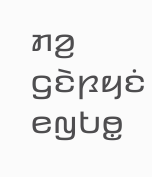ꤊꤤ꤬ ꤞꤢꤧꤐꤟꤢꤦ ꤕꤜꤝꤥ꤭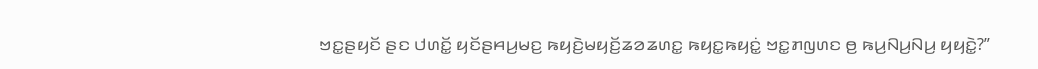ꤠꤢ꤭ꤔꤟꤢꤩ ꤔꤢ ꤓꤛꤢꤩ꤭ ꤟꤢꤩꤔꤌꤣ꤬ꤗꤢ꤬ ꤒꤟꤢꤧ꤬ꤗꤟꤢꤩ꤬ꤘꤤꤘꤛꤢ꤭ ꤒꤟꤢ꤭ꤒꤟꤢꤦ꤭ ꤠꤢ꤭ꤊꤜꤛꤢ ꤥ꤬ ꤒꤣ꤬ꤡꤣ꤬ꤡꤣ꤬ ꤟꤟꤢꤧ꤭?”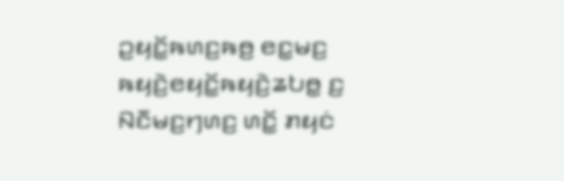ꤑꤟꤢꤩ꤭ꤒꤛꤢ꤬ꤒꤥ꤬ ꤕꤢ꤭ꤗꤢ꤬ ꤒꤟꤢꤧ꤬ꤕꤟꤢꤩ꤭ꤒꤟꤢꤧ꤬ꤘꤝꤥ꤭ ꤢ꤬ ꤡꤢꤪꤗꤢ꤬ꤚꤛꤢ꤬ ꤛꤢꤩ꤭ ꤊꤟꤢꤦ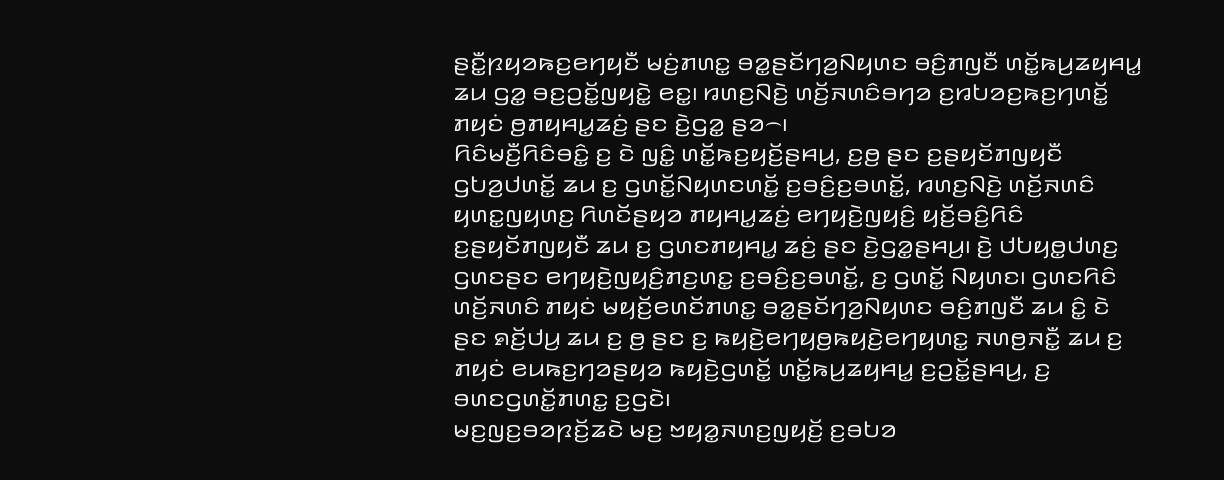ꤔꤢꤪ꤭ꤐꤟꤤꤒꤢ꤬ꤕꤚꤟꤢꤪ ꤗꤢꤦ꤬ꤊꤛꤢ꤭ ꤋꤤ꤭ꤔꤢꤩꤚꤤ꤬ꤡꤟꤛꤢ ꤋꤢꤨ꤬ꤊꤜꤢꤪ ꤛꤢꤩ꤭ꤒꤣ꤬ꤘꤟꤌꤣ꤭ ꤘꤣ ꤞꤤ꤭ ꤋꤢ꤬ꤑꤢꤩ꤭ꤜꤟꤢꤧ꤭ ꤕꤢ꤭꤯ ꤙꤛꤢ꤬ꤡꤢꤧ꤬ ꤛꤢꤩ꤬ꤏꤛꤢꤨꤋꤚꤤ ꤢ꤬ꤙꤝꤤꤢ꤬ꤒꤢ꤬ꤚꤛꤢꤩ꤭ ꤊꤟꤢꤦ ꤥ꤬ꤊꤟꤌꤣ꤭ꤘꤢꤦ꤬ ꤔꤢ ꤢꤧ꤬ꤞꤤ꤭ ꤔꤤ꤮꤯
ꤖꤢꤨꤗꤢꤪ꤬ꤖꤢꤨꤋꤢꤨ꤭ ꤢ꤬ ꤢꤧ ꤜꤢꤨ꤭ ꤛꤢꤩ꤭ꤒꤢ꤬ꤟꤢꤩ꤬ꤔꤌꤣ꤬, ꤢ꤬ꤥ꤬ ꤔꤢ ꤢ꤬ꤔꤟꤢꤩꤊꤜꤟꤢꤪ ꤞꤝꤤ꤬ꤓꤛꤢꤩ꤭ ꤘꤣ ꤢ꤬ ꤞꤛꤢꤩ꤭ꤡꤟꤛꤢꤛꤢꤩ꤭ ꤢ꤬ꤋꤢꤨ꤬ꤢ꤬ꤋꤛꤢꤩ꤭, ꤙꤛꤢ꤬ꤡꤢꤧ꤬ ꤛꤢꤩ꤬ꤏꤛꤢꤨ ꤟꤛꤢ꤭ꤜꤟꤛꤢ꤬ ꤖꤛꤢꤩꤔꤟꤤ ꤊꤟꤌꤣ꤭ꤘꤢꤦ꤬ ꤕꤚꤟꤢꤧ꤬ꤜꤟꤢꤨ꤬ ꤟꤢꤩ꤬ꤋꤢꤨ꤬ꤖꤢꤨ ꤢ꤬ꤔꤟꤢꤩꤊꤜꤟꤢꤪ ꤘꤣ ꤢ꤬ ꤞꤛꤢꤊꤟꤌꤣ꤭ ꤘꤢꤦ꤬ ꤔꤢ ꤢꤧ꤬ꤞꤤ꤭ꤔꤌꤣ꤬꤯ ꤢꤧ꤬ ꤓꤝꤟꤥ꤭ꤓꤛꤢ꤬ ꤞꤛꤢꤔꤢ ꤕꤚꤟꤢꤧ꤬ꤜꤟꤢꤨ꤬ꤊꤢ꤬ꤛꤢ꤭ ꤢ꤬ꤋꤢꤨ꤬ꤢ꤬ꤋꤛꤢꤩ꤭, ꤢ꤬ ꤞꤛꤢꤩ꤭ ꤡꤟꤛꤢ꤯ ꤞꤛꤢꤖꤢꤨ ꤛꤢꤩ꤬ꤏꤛꤢꤨ ꤊꤟꤢꤦ ꤗꤟꤢꤩ꤬ꤕꤛꤢꤩꤊꤛꤢ꤭ ꤋꤤ꤭ꤔꤢꤩꤚꤤ꤬ꤡꤟꤛꤢ ꤋꤢꤨ꤬ꤊꤜꤢꤪ ꤘꤣ ꤢꤨ꤭ ꤢꤧ ꤔꤢ ꤎꤢꤩ꤬ꤓꤣ꤬ ꤘꤣ ꤢ꤬ ꤥ꤬ ꤔꤢ ꤢ꤬ ꤒꤟꤢꤧ꤬ꤕꤚꤟꤥ꤬ꤒꤟꤢꤧ꤬ꤕꤚꤟꤛꤢ꤭ ꤏꤛꤥ꤬ꤏꤢꤪ꤭ ꤘꤣ ꤢ꤬ ꤊꤟꤢꤦ ꤕꤣꤒꤢ꤬ꤚꤤꤔꤟꤤ ꤒꤟꤢꤧ꤬ꤞꤛꤢꤩ꤭ ꤛꤢꤩ꤭ꤒꤣ꤬ꤘꤟꤌꤣ꤭ ꤢ꤬ꤑꤢꤩ꤭ꤔꤌꤣ꤬, ꤢ꤬ ꤋꤛꤢꤞꤛꤢꤩ꤭ꤊꤛꤢ꤭ ꤢ꤬ꤞꤢꤧ꤯
ꤗꤢ꤬ꤜꤢ꤬ꤋꤤꤐꤢꤩ꤬ꤘꤢꤧ ꤗꤢ꤬ ꤠꤟꤤ꤭ꤏꤛꤢ꤬ꤜꤟꤢꤩ꤬ ꤢ꤬ꤋꤝꤤ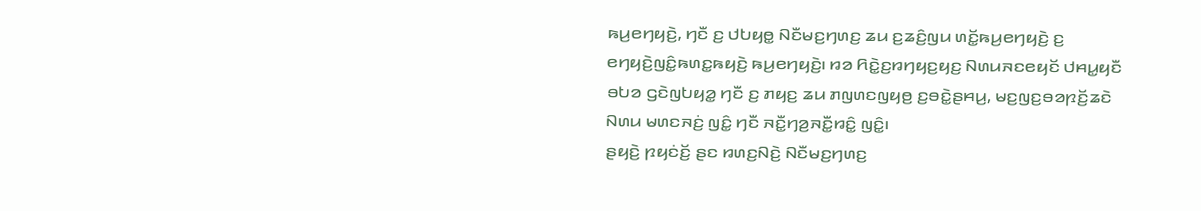ꤒꤣ꤬ꤕꤚꤟꤢꤧ꤬, ꤚꤢꤪ ꤢ꤬ ꤓꤝꤟꤥ꤭ ꤡꤢꤪꤗꤢ꤬ꤚꤛꤢ꤬ ꤘꤣ ꤢ꤬ꤘꤢꤨ꤬ꤜꤣ ꤛꤢꤩ꤭ꤒꤣ꤬ꤕꤚꤟꤢꤧ꤬ ꤢ꤬ ꤕꤚꤟꤢꤧ꤬ꤜꤢꤨ꤭ꤒꤛꤢ꤭ꤒꤟꤢꤧ꤬ ꤒꤣ꤬ꤕꤚꤟꤢꤧ꤬꤯ ꤙꤤ ꤖꤢꤧ꤭ꤢ꤬ꤙꤚꤟꤢ꤬ꤟꤢ꤬ ꤡꤛꤣꤏꤢꤕꤟꤢꤩ ꤓꤌꤣ꤭ꤟꤢꤪ ꤋꤝꤤ ꤞꤢꤧꤜꤝꤟꤤ꤭ ꤚꤢꤪ ꤢ꤬ ꤊꤟꤢ꤬ ꤘꤣ ꤊꤜꤛꤢꤜꤟꤥ꤬ ꤢ꤬ꤋꤢꤧ꤭ꤔꤌꤣ꤬, ꤗꤢ꤬ꤜꤢ꤬ꤋꤤꤐꤢꤩ꤬ꤘꤢꤧ ꤡꤛꤣ ꤗꤛꤢꤏꤢꤦ꤬ ꤜꤢꤨ꤭ ꤚꤢꤪ ꤏꤢꤪ꤭ꤚꤤ꤬ꤏꤢꤪ꤭ꤙꤢꤨ꤭ ꤜꤢꤨ꤭꤯
ꤔꤟꤢꤧ꤬ ꤐꤟꤢꤦꤢꤩ꤬ ꤔꤢ ꤙꤛꤢ꤬ꤡꤢꤧ꤬ ꤡꤢꤪꤗꤢ꤬ꤚꤛꤢ꤬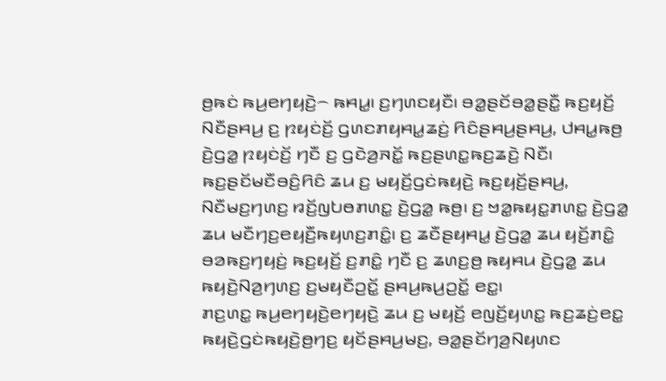ꤥ꤬ꤒꤢꤦ ꤒꤣ꤬ꤕꤚꤟꤢꤧ꤬꤮ ꤒꤌꤣ꤭꤯ ꤢ꤬ꤚꤛꤢꤟꤢꤪ꤯ ꤋꤤ꤭ꤔꤢꤩꤋꤤ꤭ꤔꤢꤪ꤭ ꤒꤢ꤬ꤟꤢꤩ꤬ ꤡꤢꤪꤔꤌꤣ꤬ ꤢ꤬ ꤐꤟꤢꤦꤢꤩ꤬ ꤞꤛꤢꤊꤟꤌꤣ꤭ꤘꤢꤦ꤬ ꤖꤢꤨꤔꤌꤣ꤬ꤔꤌꤣ꤬, ꤓꤌꤣ꤭ꤒꤥ꤬ ꤢꤧ꤬ꤞꤤ꤭ ꤐꤟꤢꤦꤢꤩ꤬ ꤚꤢꤪ ꤢ꤬ ꤞꤢꤧꤤ꤬ꤏꤢꤩ꤭ ꤒꤢ꤬ꤔꤛꤢ꤭ꤒꤢ꤬ꤘꤢꤧ꤬ ꤡꤢꤪ꤯
ꤒꤢ꤬ꤔꤢꤩꤗꤢꤪꤋꤢꤨ꤬ꤖꤢꤨ ꤘꤣ ꤢ꤬ ꤗꤟꤢꤩ꤬ꤞꤢꤦꤒꤟꤢꤧ꤬ ꤒꤢ꤬ꤟꤢꤩ꤬ꤔꤌꤣ꤬, ꤡꤢꤪꤗꤢ꤬ꤚꤛꤢ꤬ ꤙꤢꤩ꤬ꤜꤝꤥꤊꤛꤢ꤭ ꤢꤧ꤬ꤞꤤ꤭ ꤒꤥ꤬꤯ ꤢ꤬ ꤠꤤ꤭ꤒꤟꤢ꤭ꤊꤛꤢ꤭ ꤢꤧ꤬ꤞꤤ꤭ ꤘꤣ ꤗꤢꤪꤚꤢ꤬ꤕꤟꤢꤪ꤬ꤒꤟꤛꤢ꤬ꤊꤢꤨ꤭꤯ ꤢ꤬ ꤘꤢꤪꤔꤟꤌꤣ꤭ ꤢꤧ꤬ꤞꤤ꤭ ꤘꤣ ꤟꤢꤩ꤬ꤊꤢꤨ꤭ ꤋꤤꤒꤢ꤬ꤚꤟꤢꤦ꤬ ꤒꤢ꤬ꤟꤢꤩ꤬ ꤢ꤬ꤊꤢꤨ꤭ ꤚꤢꤪ ꤢ꤬ ꤘꤛꤢ꤬ꤥ꤬ ꤒꤟꤌꤣ ꤢꤧ꤬ꤞꤤ꤭ ꤘꤣ ꤒꤟꤢꤧ꤬ꤡꤤ꤬ꤚꤛꤢ꤬ ꤢ꤬ꤗꤟꤢꤪꤑꤢꤩ꤭ ꤔꤌꤣ꤬ꤒꤣ꤬ꤑꤢꤩ꤭ ꤕꤢ꤭꤯
ꤊꤢ꤬ꤛꤢ꤭ ꤒꤣ꤬ꤕꤚꤟꤢꤧ꤬ꤕꤚꤟꤢꤧ꤬ ꤘꤣ ꤢ꤬ ꤗꤟꤢꤩ꤬ ꤕꤜꤢꤩ꤬ꤟꤛꤢ꤭ ꤒꤢ꤬ꤘꤢꤦ꤬ꤕꤢ꤭ ꤒꤟꤢꤧ꤬ꤞꤢꤦꤒꤟꤢꤧ꤬ꤥ꤬ꤚꤢ꤬ ꤟꤢꤩꤔꤌꤣ꤬ꤗꤢ꤬, ꤋꤤ꤭ꤔꤢꤩꤚꤤ꤬ꤡꤟꤛꤢ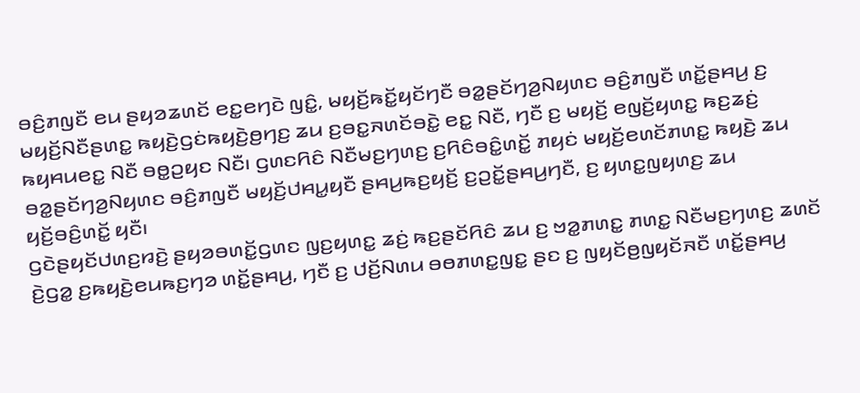ꤋꤢꤨ꤬ꤊꤜꤢꤪ ꤕꤣ ꤔꤟꤤꤘꤛꤢꤩ ꤕꤢ꤭ꤕꤚꤢꤧ ꤜꤢꤨ꤭, ꤗꤟꤢꤩ꤬ꤒꤢꤩ꤭ꤟꤢꤩꤚꤢꤪ ꤋꤤ꤭ꤔꤢꤩꤚꤤ꤬ꤡꤟꤛꤢ ꤋꤢꤨ꤬ꤊꤜꤢꤪ ꤛꤢꤩ꤭ꤔꤌꤣ꤬ ꤢ꤬ ꤗꤟꤢꤩ꤬ꤡꤢꤪꤔꤛꤢ꤭ ꤒꤟꤢꤧ꤬ꤞꤢꤦꤒꤟꤢꤧ꤬ꤥ꤬ꤚꤢ꤬ ꤘꤣ ꤢ꤬ꤋꤢ꤭ꤏꤛꤢꤩꤋꤢꤧ꤭ ꤕꤢ꤭ ꤡꤢꤪ, ꤚꤢꤪ ꤢ꤬ ꤗꤟꤢꤩ꤬ ꤕꤜꤢꤩ꤬ꤟꤛꤢ꤭ ꤒꤢ꤬ꤘꤢꤦ꤬ ꤒꤟꤌꤣꤕꤢ꤭ ꤡꤢꤪ ꤋꤥ꤭ꤑꤟꤢ ꤡꤢꤪ꤯ ꤞꤛꤢꤖꤢꤨ ꤡꤢꤪꤗꤢ꤬ꤚꤛꤢ꤬ ꤢ꤬ꤖꤢꤨꤋꤢꤨ꤭ꤛꤢꤩ꤭ ꤊꤟꤢꤦ ꤗꤟꤢꤩ꤬ꤕꤛꤢꤩꤊꤛꤢ꤭ ꤒꤟꤢꤧ꤬ ꤘꤣ ꤋꤤ꤭ꤔꤢꤩꤚꤤ꤬ꤡꤟꤛꤢ ꤋꤢꤨ꤬ꤊꤜꤢꤪ ꤗꤟꤢꤩ꤬ꤓꤌꤣ꤭ꤟꤢꤪ ꤔꤌꤣ꤬ꤒꤢ꤬ꤟꤢꤩ꤬ ꤢ꤬ꤑꤢꤩ꤭ꤔꤌꤣ꤬ꤚꤢꤪ, ꤢ꤬ ꤟꤛꤢ꤭ꤜꤟꤛꤢ꤬ ꤘꤣ ꤟꤢꤩ꤬ꤋꤢꤨ꤬ꤛꤢꤩ꤭ ꤟꤢꤪ꤯
ꤞꤢꤧꤔꤟꤢꤩꤓꤛꤢ꤬ꤙꤢꤧ꤬ ꤔꤟꤤꤋꤛꤢꤩ꤭ꤞꤛꤢ ꤜꤢ꤬ꤟꤛꤢ꤭ ꤘꤢꤦ꤬ ꤒꤢ꤬ꤔꤢꤩꤖꤢꤨ ꤘꤣ ꤢ꤬ ꤠꤤ꤭ꤊꤛꤢ꤭ ꤊꤛꤢ꤭ ꤡꤢꤪꤗꤢ꤬ꤚꤛꤢ꤬ ꤘꤛꤢꤩ ꤢꤧ꤬ꤞꤤ꤭ ꤢ꤬ꤒꤟꤢꤧ꤬ꤕꤣꤒꤢ꤬ꤚꤤ ꤛꤢꤩ꤭ꤔꤌꤣ꤬, ꤚꤢꤪ ꤢ꤬ ꤓꤢꤩ꤬ꤡꤛꤣ ꤋꤥꤊꤛꤢ꤭ꤜꤢ꤭ ꤔꤢ ꤢ꤬ ꤜꤟꤢꤩꤥ꤬ꤜꤟꤢꤩꤏꤢꤪ ꤛꤢꤩ꤭ꤔꤌꤣ꤬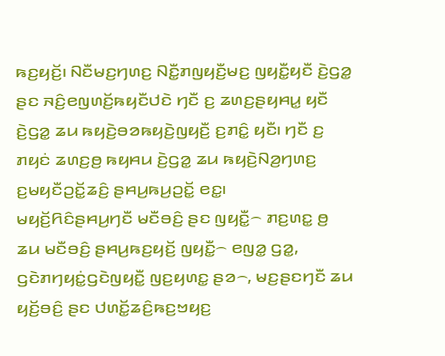ꤒꤢ꤬ꤟꤢꤩ꤬꤯ ꤡꤢꤪꤗꤢ꤬ꤚꤛꤢ꤬ ꤡꤢꤪ꤭ꤊꤜꤟꤢꤪ꤬ꤗꤢ꤬ ꤜꤟꤢꤪ꤭ꤟꤢꤪ ꤢꤧ꤬ꤞꤤ꤭ ꤔꤢ ꤏꤢꤨ꤬ꤕꤜꤛꤢꤩ꤬ꤒꤟꤢꤪꤓꤢꤧ ꤚꤢꤪ ꤢ꤬ ꤘꤛꤢ꤬ꤔꤟꤌꤣ꤭ ꤟꤢꤪ ꤢꤧ꤬ꤞꤤ꤭ ꤘꤣ ꤒꤟꤢꤧ꤬ꤋꤤꤒꤟꤢꤧ꤬ꤜꤟꤢꤪ꤬ ꤢ꤬ꤊꤢꤨ꤭ ꤟꤢꤪ꤯ ꤚꤢꤪ ꤢ꤬ ꤊꤟꤢꤦ ꤘꤛꤢ꤬ꤥ꤬ ꤒꤟꤌꤣ ꤢꤧ꤬ꤞꤤ꤭ ꤘꤣ ꤒꤟꤢꤧ꤬ꤡꤤ꤬ꤚꤛꤢ꤬ ꤢ꤬ꤗꤟꤢꤪꤑꤢꤩ꤭ꤘꤢꤨ꤬ ꤔꤌꤣ꤬ꤒꤣ꤬ꤑꤢꤩ꤭ ꤕꤢ꤭꤯
ꤗꤟꤢꤩ꤬ꤖꤢꤨꤔꤌꤣ꤬ꤚꤢꤪ ꤗꤢꤪꤋꤢꤨ꤬ ꤔꤢ ꤜꤟꤢꤪ꤭꤮ ꤊꤢ꤬ꤛꤢ꤭ ꤥ꤬ ꤘꤣ ꤗꤢꤪꤋꤢꤨ꤬ ꤔꤌꤣ꤬ꤒꤢ꤬ꤟꤢꤩ꤬ ꤜꤟꤢꤪ꤭꤮ ꤕꤜꤤ꤭ ꤞꤤ꤭, ꤞꤢꤧꤊꤚꤟꤢꤦ꤭ꤞꤢꤧꤜꤟꤢꤪ꤭ ꤜꤢ꤬ꤟꤛꤢ꤭ ꤔꤤ꤮, ꤗꤢ꤬ꤔꤢꤚꤢꤪ ꤘꤣ ꤟꤢꤩ꤬ꤋꤢꤨ꤬ ꤔꤢ ꤓꤛꤢꤩ꤭ꤘꤢꤨ꤬ꤒꤢ꤬ꤠꤟꤢ꤬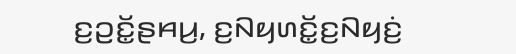ꤢ꤬ꤑꤢꤩ꤭ꤔꤌꤣ꤬, ꤢ꤬ꤡꤟꤛꤢꤩ꤭ꤢ꤬ꤡꤟꤢꤦ꤬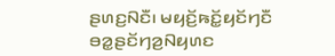ꤔꤛꤢ꤬ꤡꤢꤪ꤯ ꤗꤟꤢꤩ꤬ꤒꤢꤩ꤭ꤟꤢꤩꤚꤢꤪ ꤋꤤ꤭ꤔꤢꤩꤚꤤ꤬ꤡꤟꤛꤢ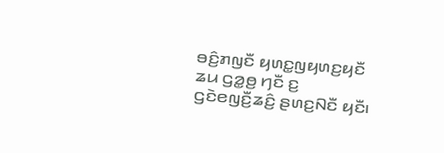ꤋꤢꤨ꤬ꤊꤜꤢꤪ ꤟꤛꤢ꤭ꤜꤟꤛꤢ꤬ꤟꤢꤪ ꤘꤣ ꤞꤤ꤭ꤥ꤬ ꤚꤢꤪ ꤢ꤬ ꤞꤢꤧꤕꤜꤢꤪ꤬ꤘꤢꤨ꤬ ꤔꤛꤢ꤬ꤡꤢꤪ ꤟꤢꤪ꤯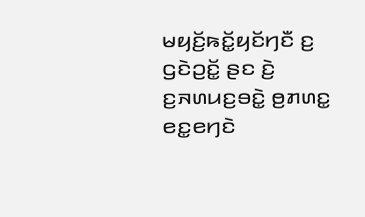ꤗꤟꤢꤩ꤬ꤒꤢꤩ꤭ꤟꤢꤩꤚꤢꤪ ꤢ꤬ ꤞꤢꤧꤑꤢꤩ꤭ ꤔꤢ ꤢꤧ꤬ ꤢ꤬ꤏꤛꤣꤢ꤬ꤋꤢꤧ꤭ ꤥ꤬ꤊꤛꤢ꤭ ꤕꤢ꤭ꤕꤚꤢꤧ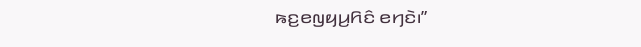ꤒꤢ꤬ꤕꤜꤟꤣ꤬ꤖꤢꤨ ꤕꤚꤢꤧ꤯”